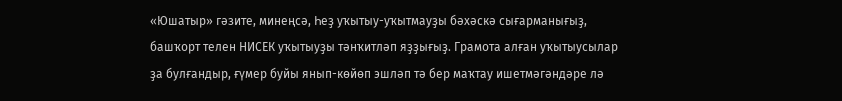«Юшатыр» гәзите, минеңсә, Һеҙ уҡытыу-уҡытмауҙы бәхәскә сығарманығыҙ, башҡорт телен НИСЕК уҡытыуҙы тәнҡитләп яҙҙығыҙ. Грамота алған уҡытыусылар ҙа булғандыр, ғүмер буйы янып-көйөп эшләп тә бер маҡтау ишетмәгәндәре лә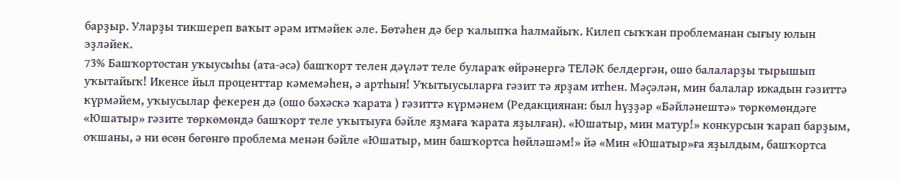барҙыр. Уларҙы тикшереп ваҡыт әрәм итмәйек әле. Бөтәһен дә бер ҡалыпҡа һалмайыҡ. Килеп сыҡҡан проблеманан сығыу юлын эҙләйек.
73% Башҡортостан уҡыусыһы (ата-әсә) башҡорт телен дәүләт теле булараҡ өйрәнергә ТЕЛӘК белдергән, ошо балаларҙы тырышып уҡытайыҡ! Икенсе йыл проценттар кәмемәһен, ә артһын! Уҡытыусыларға гәзит тә ярҙам итһен. Мәҫәлән, мин балалар ижадын гәзиттә күрмәйем, уҡыусылар фекерен дә (ошо бәхәскә ҡарата ) гәзиттә күрмәнем (Редакциянан: был һүҙҙәр «Бәйләнештә» төркөмөндәге «Юшатыр» гәзите төркөмөндә башҡорт теле уҡытыуға бәйле яҙмаға ҡарата яҙылған). «Юшатыр, мин матур!» конкурсын ҡарап барҙым, оҡшаны, ә ни өсөн бөгөнгө проблема менән бәйле «Юшатыр, мин башҡортса һөйләшәм!» йә «Мин «Юшатыр»ға яҙылдым, башҡортса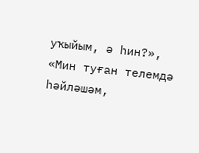уҡыйым, ә һин?», «Мин туған телемдә һәйләшәм,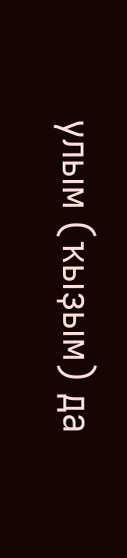улым (ҡыҙым) да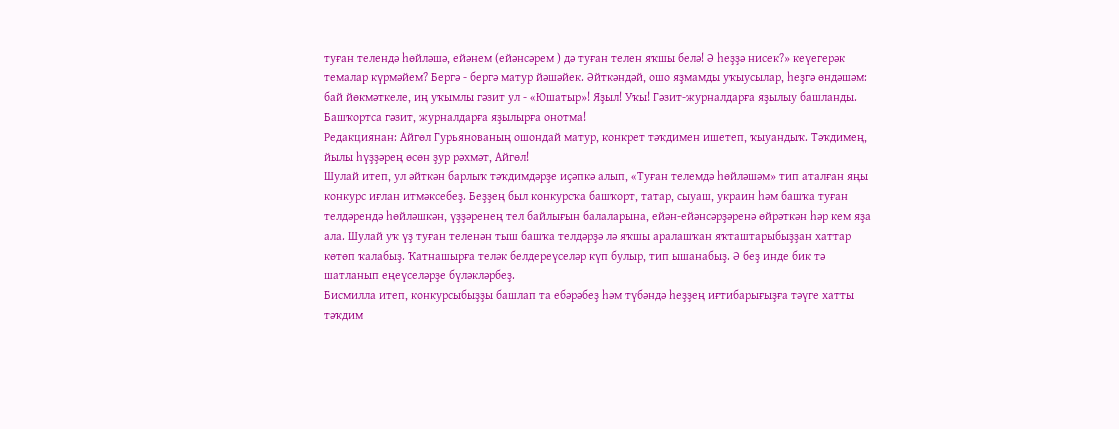туған телендә һөйләшә, ейәнем (ейәнсәрем ) дә туған телен яҡшы белә! Ә һеҙҙә нисек?» кеүегерәк темалар күрмәйем? Бергә - бергә матур йәшәйек. Әйткәндәй, ошо яҙмамды уҡыусылар, һеҙгә өндәшәм: бай йөкмәткеле, иң уҡымлы гәзит ул - «Юшатыр»! Яҙыл! Уҡы! Гәзит-журналдарға яҙылыу башланды. Башҡортса гәзит, журналдарға яҙылырға онотма!
Редакциянан: Айгөл Гурьянованың ошондай матур, конкрет тәҡдимен ишетеп, ҡыуандыҡ. Тәҡдимең, йылы һүҙҙәрең өсөн ҙур рәхмәт, Айгөл!
Шулай итеп, ул әйткән барлыҡ тәҡдимдәрҙе иҫәпкә алып, «Туған телемдә һөйләшәм» тип аталған яңы конкурс иғлан итмәксебеҙ. Беҙҙең был конкурсҡа башҡорт, татар, сыуаш, украин һәм башҡа туған телдәрендә һөйләшкән, үҙҙәренең тел байлығын балаларына, ейән-ейәнсәрҙәренә өйрәткән һәр кем яҙа ала. Шулай уҡ үҙ туған теленән тыш башҡа телдәрҙә лә яҡшы аралашҡан яҡташтарыбыҙҙан хаттар көтөп ҡалабыҙ. Ҡатнашырға теләк белдереүселәр күп булыр, тип ышанабыҙ. Ә беҙ инде бик тә шатланып еңеүселәрҙе бүләкләрбеҙ.
Бисмилла итеп, конкурсыбыҙҙы башлап та ебәрәбеҙ һәм түбәндә һеҙҙең иғтибарығыҙға тәүге хатты тәҡдим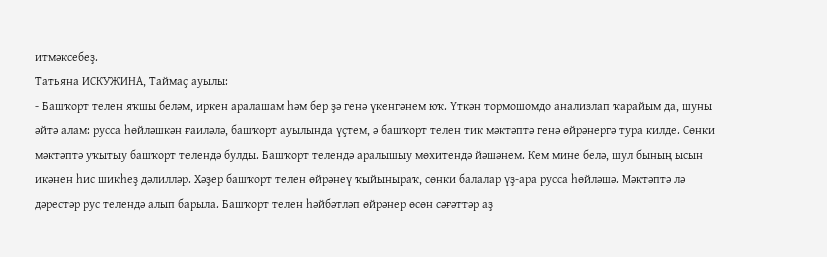итмәксебеҙ.
Татьяна ИСКУЖИНА, Таймаҫ ауылы:
- Башҡорт телен яҡшы беләм, иркен аралашам һәм бер ҙә генә үкенгәнем юҡ. Үткән тормошомдо анализлап ҡарайым да, шуны әйтә алам: русса һөйләшкән ғаиләлә, башҡорт ауылында үҫтем, ә башҡорт телен тик мәктәптә генә өйрәнергә тура килде. Сөнки мәктәптә уҡытыу башҡорт телендә булды. Башҡорт телендә аралышыу мөхитендә йәшәнем. Кем мине белә, шул бының ысын икәнен һис шикһеҙ дәлилләр. Хәҙер башҡорт телен өйрәнеү ҡыйыныраҡ, сөнки балалар үҙ-ара русса һөйләшә. Мәктәптә лә дәрестәр рус телендә алып барыла. Башҡорт телен һәйбәтләп өйрәнер өсөн сәғәттәр аҙ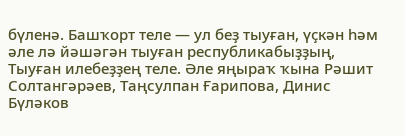бүленә. Башҡорт теле — ул беҙ тыуған, үҫкән һәм әле лә йәшәгән тыуған республикабыҙҙың, Тыуған илебеҙҙең теле. Әле яңыраҡ ҡына Рәшит Солтангәрәев, Таңсулпан Ғарипова, Динис Бүләков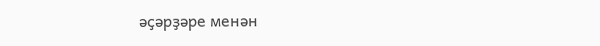әҫәрҙәре менән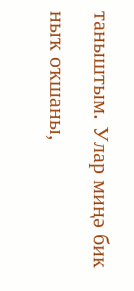таныштым. Улар миңә бик ныҡ оҡшаны,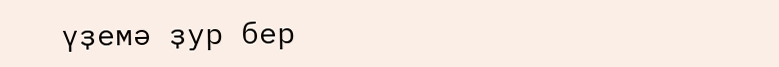үҙемә ҙур бер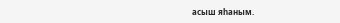асыш яһаным.